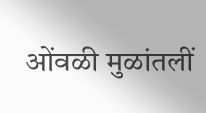ओंवळी मुळांतलीं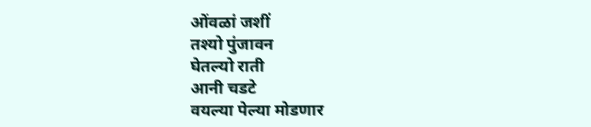ओंवळां जशीं
तश्यो पुंजावन
घेतल्यो राती
आनी चडटे
वयल्या पेल्या मोडणार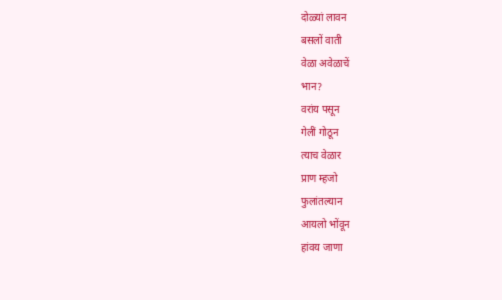दोळ्यां लावन
बसलों वाती
वेळा अवेळाचें
भान?
वरांय पसून
गेलीं गोठून
त्याच वेळार
प्राण म्हजो
फुलांतल्यान
आयलो भोंवून
हांवय जाणा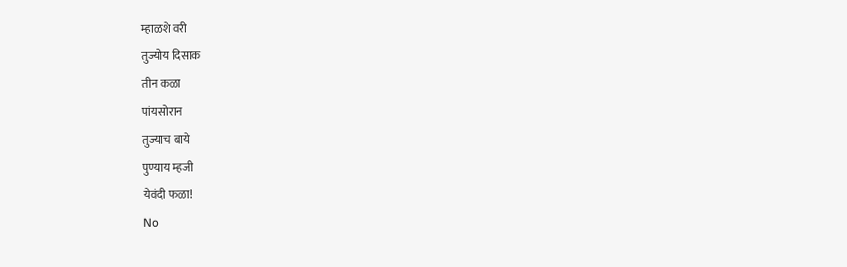म्हाळशे वरी
तुज्योय दिसाक
तीन कळा
पांयसोरान
तुज्याच बाये
पुण्याय म्हजी
येवंदी फळा!
No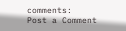comments:
Post a Comment